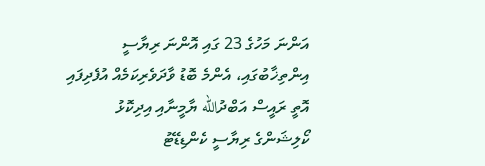އަންނަ މަހުގެ 23 ގައި އޮންނަ ރިޔާސީ އިންތިޚާބުގައި، އެންމެ ބޮޑު ވާދަވެރިކަމެއް އުފެދިފައި އޮތީ ރައީސް އަބްދުالله ޔާމީނާއި އިދިކޮޅު ކޯލިޝަންގެ ރިޔާސީ ކެންޑިޑޭޓު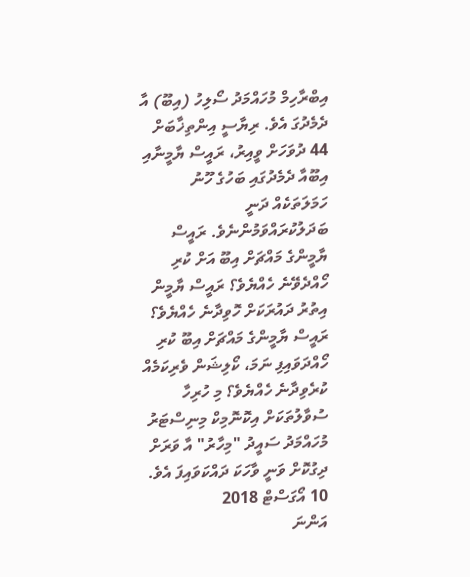އިބްރާހިމް މުހައްމަދު ސޯލިހު (އިބޫ) އާ ދެމެދުގަ އެވެ. ރިޔާސީ އިންތިޚާބަށް 44 ދުވަހަށް ވީއިރު، ރައީސް ޔާމީނާއި އިބޫއާ ދެމެދުގައި ބަހުގެ ހޫނު ހަމަލަތަކެއް ދަނީ ބަދަލުކުރައްވަމުންނެވެ. ރައީސް ޔާމީންގެ މައްޗަށް އިބޫ އަށް ކުރި ހޯއްދެވޭނެ ހެއްޔެވެ؟ ރައީސް ޔާމީން އިތުރު ދައުރަކަށް ހޮވިދާނެ ހެއްޔެވެ؟ ރައީސް ޔާމީންގެ މައްޗަށް އިބޫ ކުރި ހޯއްދަވައިފި ނަމަ، ކޯލިޝަން ވެރިކަމެއް ކުރެވިދާނެ ހެއްޔެވެ؟ މި ހުރިހާ ސުވާލުތަކަށް އިކޮނޮމިކް މިނިސްޓަރު މުހައްމަދު ސައީދު "މިހާރު" އާ ވަރަށް ދިގުކޮށް ވަނީ ވާހަކަ ދައްކަވައިފަ އެވެ.
10 އޯގަސްޓް 2018
އަންނަ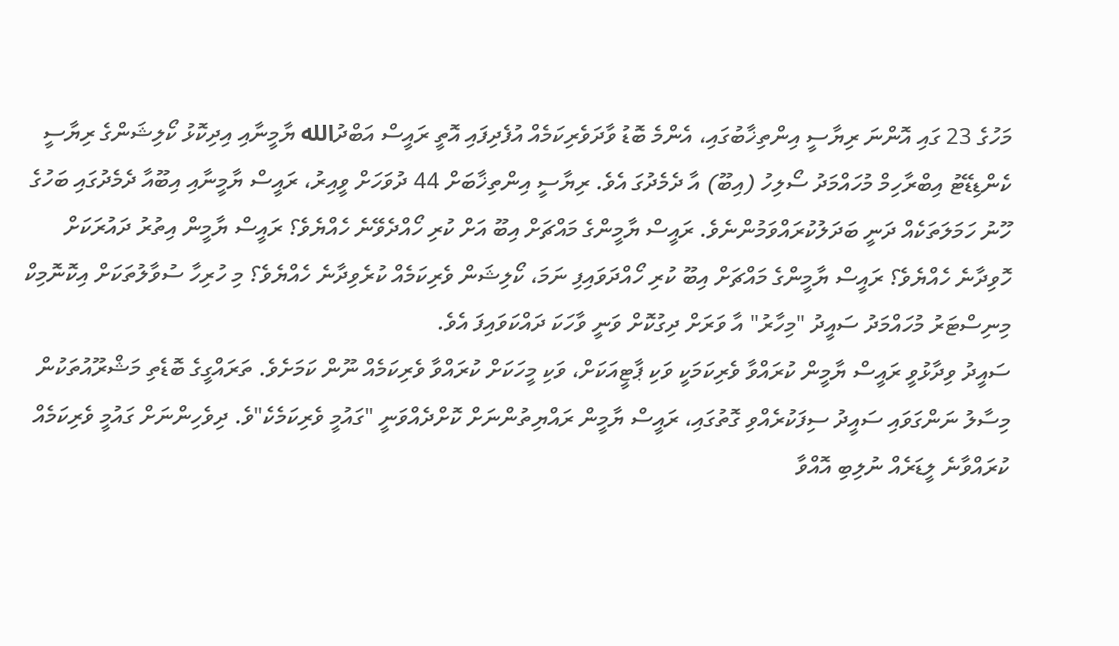މަހުގެ 23 ގައި އޮންނަ ރިޔާސީ އިންތިޚާބުގައި، އެންމެ ބޮޑު ވާދަވެރިކަމެއް އުފެދިފައި އޮތީ ރައީސް އަބްދުالله ޔާމީނާއި އިދިކޮޅު ކޯލިޝަންގެ ރިޔާސީ ކެންޑިޑޭޓު އިބްރާހިމް މުހައްމަދު ސޯލިހު (އިބޫ) އާ ދެމެދުގަ އެވެ. ރިޔާސީ އިންތިޚާބަށް 44 ދުވަހަށް ވީއިރު، ރައީސް ޔާމީނާއި އިބޫއާ ދެމެދުގައި ބަހުގެ ހޫނު ހަމަލަތަކެއް ދަނީ ބަދަލުކުރައްވަމުންނެވެ. ރައީސް ޔާމީންގެ މައްޗަށް އިބޫ އަށް ކުރި ހޯއްދެވޭނެ ހެއްޔެވެ؟ ރައީސް ޔާމީން އިތުރު ދައުރަކަށް ހޮވިދާނެ ހެއްޔެވެ؟ ރައީސް ޔާމީންގެ މައްޗަށް އިބޫ ކުރި ހޯއްދަވައިފި ނަމަ، ކޯލިޝަން ވެރިކަމެއް ކުރެވިދާނެ ހެއްޔެވެ؟ މި ހުރިހާ ސުވާލުތަކަށް އިކޮނޮމިކް މިނިސްޓަރު މުހައްމަދު ސައީދު "މިހާރު" އާ ވަރަށް ދިގުކޮށް ވަނީ ވާހަކަ ދައްކަވައިފަ އެވެ.
ސައީދު ވިދާޅުވީ ރައީސް ޔާމީން ކުރައްވާ ވެރިކަމަކީ ވަކި ޕާޓީއަކަށް، ވަކި މީހަކަށް ކުރައްވާ ވެރިކަމެއް ނޫން ކަމަށެވެ. ތަރައްގީގެ ބޮޑެތި މަޝްރޫއުތަކުން މިސާލު ނަންގަވައި ސައީދު ސިފަކުރެއްވި ގޮތުގައި، ރައީސް ޔާމީން ރައްޔިތުންނަށް ކޮށްދެއްވަނީ "ގައުމީ ވެރިކަމެކެ"ވެ. ދިވެހިންނަށް ގައުމީ ވެރިކަމެއް ކުރައްވާނެ ލީޑަރެއް ނުލިބި އޮއްވާ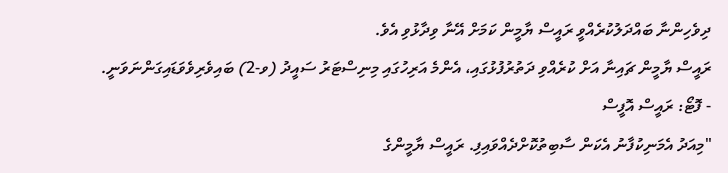ދިވެހިންނާ ބައްދަލުކުރެއްވީ ރައީސް ޔާމީން ކަމަށް އޭނާ ވިދާޅުވި އެވެ.
ރައީސް ޔާމީން ޗައިނާ އަށް ކުރެއްވި ދަތުރުފުޅުގައި، އެންމެ އަރިހުގައި މިނިސްޓަރު ސައީދު (ވ-2) ބައިވެރިވެވަޑައިގަންނަވަނީ. - ފޮޓޯ: ރައީސް އޮފީސް
"މިއަދު އެމަނިކުފާނު އެކަން ސާބިތުކޮށްދެއްވައިފި. ރައީސް ޔާމީންގެ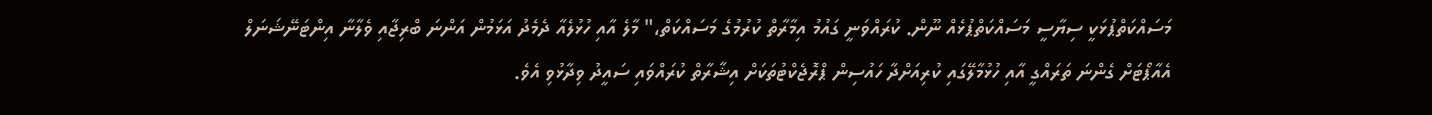މަސައްކަތްޕުޅަކީ ސިޔާސީ މަސައްކަތްޕުޅެއް ނޫން. ކުރައްވަނީ ގައުމު އިމާރާތް ކުރުމުގެ މަސައްކަތް،" މާލެ އާއި ހުޅުލެއާ ދެމެދު އަޅަމުން އަންނަ ބްރިޖާއި ވެލާނާ އިންޓަނޭޝަނަލް އެއާޕޯޓަށް ގެންނަ ތަރައްގީ އާއި ހުޅުމާލޭގައި ކުރިއަށްދާ ހައުސިން ޕްރޮޖެކްޓުތަކަށް އިޝާރާތް ކުރައްވައި ސައީދު ވިދާޅުވި އެވެ.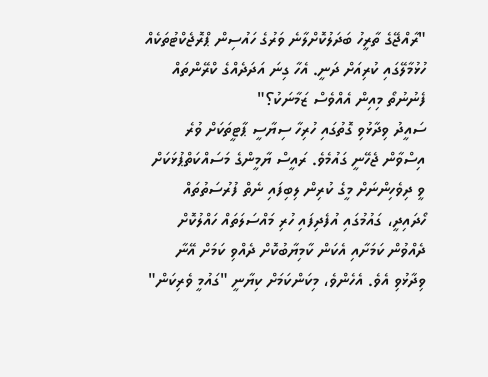"ރާއްޖޭގެ ތާރީހު ބަދަލުކޮށްލާނެ ވަރުގެ ހައުސިން ޕްރޮޖެކްޓުތަކެއް ހުޅުމާލޭގައި ކުރިއަށް ދަނީ. އެހާ ގިނަ އަދަދެއްގެ ކްރޭންތައް ފެނުނުތޯ މިއިން އެއްވެސް ޒަމާނަކު؟"
ސައީދު ވިދާޅުވި ގޮތުގައި ހުރިހާ ސިޔާސީ ޕާޓީތަކަށް ވުރެ އިސްވާން ޖެހޭނީ ގައުމެވެ. ރައީސް ޔާމީންގެ މަސައްކަތްޕުޅަކަށް ވީ ދިވެހިންނަށް މީގެ ކުރިން ލިބިފައި ނެތް ފުރުސަތުތައް ހޯދައިދީ، ގައުމުގައި އުފެދިފައި ހުރި މައްސަލަތައް ހައްލުކޮށް ދެއްވުން ކަމަށާއި އެކަން ކާމިޔާބުކޮށް ދެއްވި ކަމަށް އޭނާ ވިދާޅުވި އެވެ. އެހެންވެ، މިކަންކަމަށް ކިޔާނީ "ގައުމީ ވެރިކަން"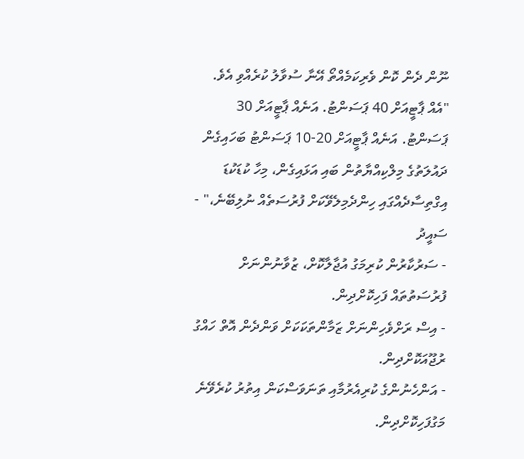ނޫން ދެން ކޮން ވެރިކަމެއްތޯ އޭނާ ސުވާލު ކުރެއްވި އެވެ.
"އެއް ޕާޓީއަށް 40 ޕަސަންޓު. އަނެއް ޕާޓީއަށް 30 ޕަސަންޓު. އަނެއް ޕާޓީއަށް 20-10 ޕަސަންޓު ބަހައިގެން ދައުލަތުގެ މިލްކިއްޔާތުން ބައި އަޅައިގެން، މިހާ ކުޑަކުޑަ އިގްތިސާދެއްގައި ހިންދެމިލެވޭކަށް ފުރުސަތެއް ނުލިބޭނެ،" - ސައީދު
- ސަރުކާރުން ކުރިމަގު އުޖާލާކޮށް، ޒުވާނުންނަށް ފުރުސަތުތައް ފަހިކޮށްދިން.
- އިސް ރަށްވެހިންނަށް ޒަމާންތަކަކަށް ވަންދެން އޮތް ހައްގު ރުޖޫއަކޮށްދިން.
- އަންހެނުންގެ ކުރިއެރުމާއި ތަނަވަސްކަން އިތުރު ކުރެވޭނެ މަގުފަހިކޮށްދިން.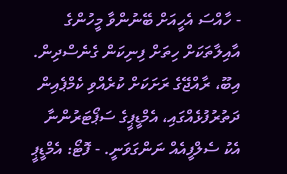- ހާއްސަ އެހީއަށް ބޭނުންވާ މީހުންގެ އާއިލާތަކަށް ހިތަށް ފިނިކަން ގެނެސްދިން.
އިބޫ، ރާއްޖޭގެ ރަށަކަށް ކުރެއްވި ކެމްޕެއިން ދަތުރުފުޅެއްގައި، އެމްޑީޕީގެ ސަޕޯޓަރުންނާ އެކު ސެލްފީއެއް ނަންގަވަނީ. - ފޮޓޯ: އެމްޑީޕީ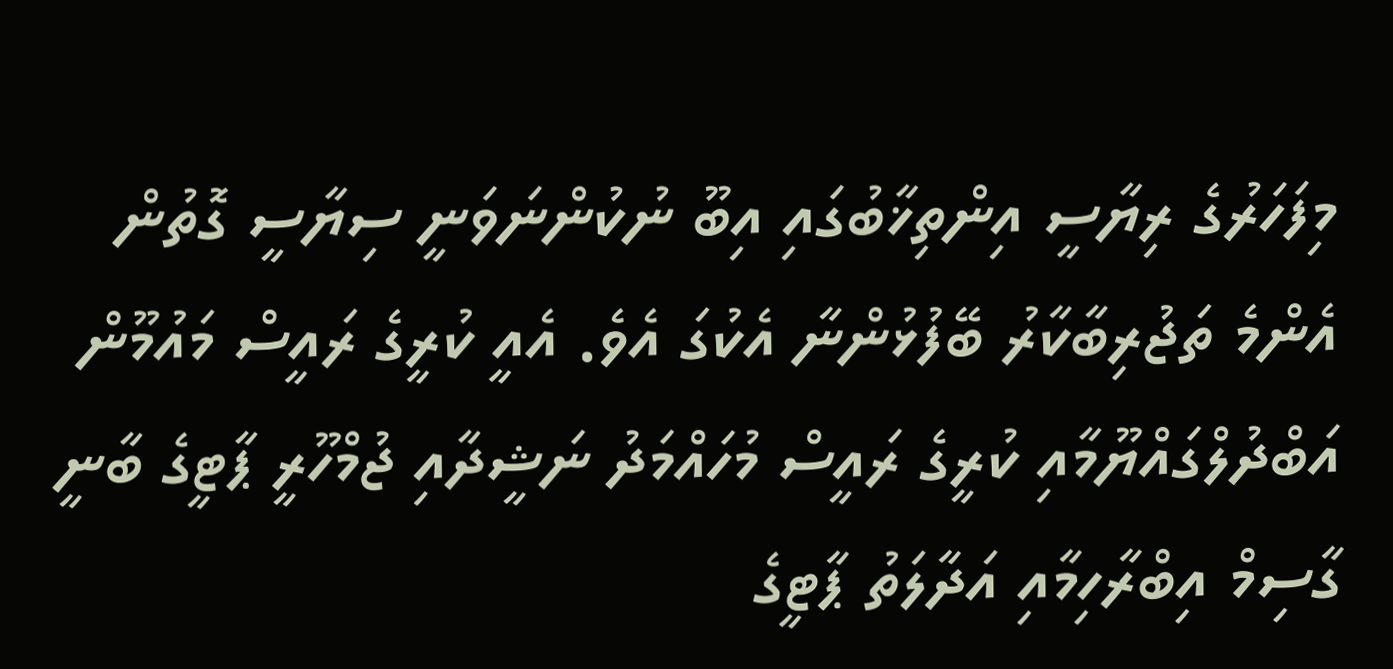މިފަހަރުގެ ރިޔާސީ އިންތިޚާބުގައި އިބޫ ނުކުންނަވަނީ ސިޔާސީ ގޮތުން އެންމެ ތަޖުރިބާކާރު ބޭފުޅުންނާ އެކުގަ އެވެ. އެއީ ކުރީގެ ރައީސް މައުމޫން އަބްދުލްގައްޔޫމާއި ކުރީގެ ރައީސް މުހައްމަދު ނަޝީދާއި ޖުމްހޫރީ ޕާޓީގެ ބާނީ ގާސިމް އިބްރާހިމާއި އަދާލަތު ޕާޓީގެ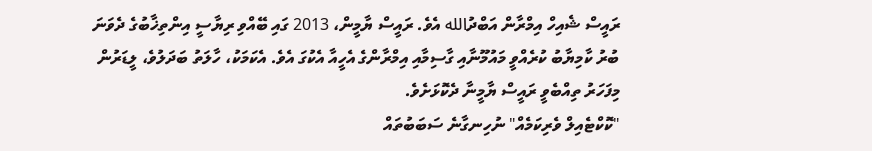ރައީސް ޝެއިހް އިމްރާން އަބްދުالله އެވެ. ރައީސް ޔާމީން، 2013 ގައި ބޭއްވި ރިޔާސީ އިންތިޚާބުގެ ދެވަނަ ބުރު ކާމިޔާބު ކުރެއްވީ މައުމޫނާއި ގާސިމާއި އިމްރާންގެ އެހީއާ އެކުގަ އެވެ. އެކަމަކު، ހާލަތު ބަދަލުވެ، ލީޑަރުން މިފަހަރު ތިއްބެވީ ރައީސް ޔާމީނާ ދެކޮޅަށެވެ.
"ކޮކްޓެއިލް ވެރިކަމެއް" ނުހިނގާނެ ސަބަބުތައް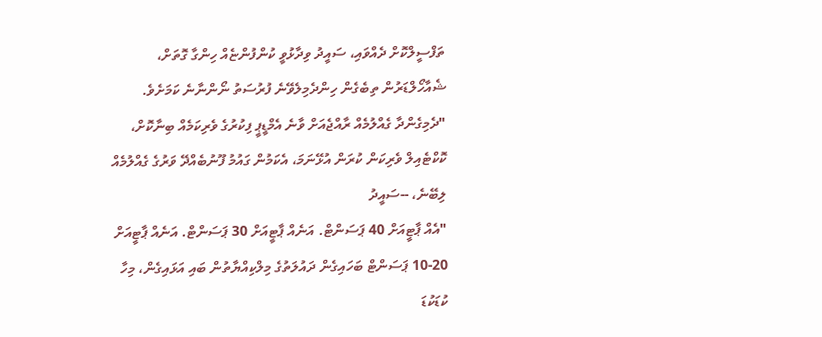ތަފްސީލްކޮށް ދެއްވައި، ސައީދު ވިދާޅުވީ ކުންފުންޏެއް ހިންގާ ގޮތަށް، ޝެއާހޯލްޑަރުން ތިބެގެން ހިންދެމިލެވޭނެ ފުރުސަތު ނޯންނާނެ ކަމަށެވެ.
"ދެމިގެންދާ ގެއްލުމެއް ރާއްޖެއަށް ވާނެ އެމްޑީޕީ ފިކުރުގެ ވެރިކަމެއް ބިނާކޮށް، ކޮކްޓެއިލް ވެރިކަން ކުރަން އުޅޭނަމަ، އެކަމުން ގައުމު ފޫނުބެއްދޭ ވަރުގެ ގެއްލުމެއް ލިބޭނެ، --ސައީދު
"އެއް ޕާޓީއަށް 40 ޕަސަންޓް. އަނެއް ޕާޓީއަށް 30 ޕަސަންޓް. އަނެއް ޕާޓީއަށް 20-10 ޕަސަންޓް ބަހައިގެން ދައުލަތުގެ މިލްކިއްޔާތުން ބައި އަޅައިގެން، މިހާ ކުޑަކުޑަ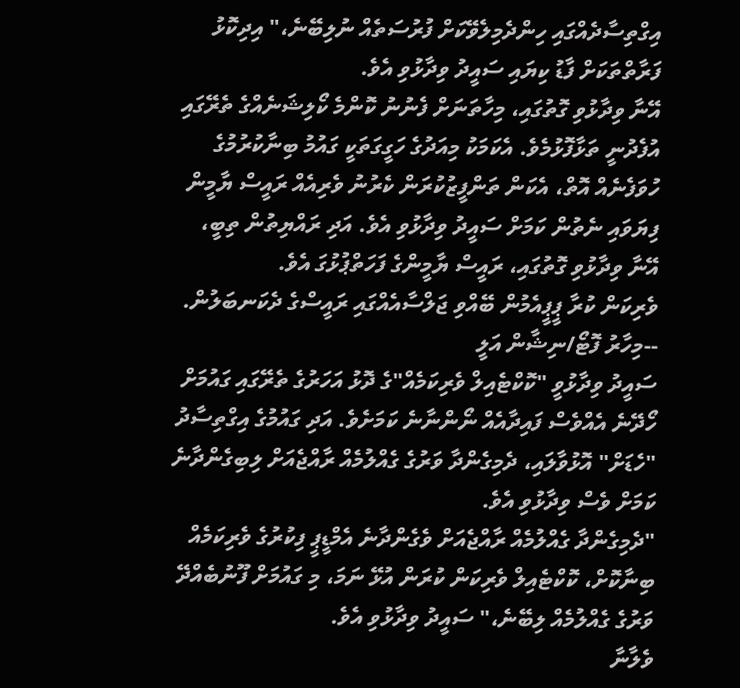އިގްތިސާދެއްގައި ހިންދެމިލެވޭކަށް ފުރުސަތެއް ނުލިބޭނެ،" އިދިކޮޅު ފަރާތްތަކަށް ފާޑު ކިޔައި ސައީދު ވިދާޅުވި އެވެ.
އޭނާ ވިދާޅުވި ގޮތުގައި، މިހާތަނަށް ފެނުނު ކޮންމެ ކޯލިޝަނެއްގެ ތެރޭގައި އުފެދުނީ ތަޅާފޮޅުމެވެ. އެކަމަކު މިއަދުގެ ހަގީގަތަކީ ގައުމު ބިނާކުރުމުގެ ހުވަފެނެއް އޮތް، އެކަން ތަންފީޒުކުރަން ކެރުނު ވެރިއެއް ރައީސް ޔާމީން ފިޔަވައި ނެތުން ކަމަށް ސައީދު ވިދާޅުވި އެވެ. އަދި ރައްޔިތުން ތިބީ، އޭނާ ވިދާޅުވި ގޮތުގައި، ރައީސް ޔާމީންގެ ފަހަތްޕުޅުގަ އެވެ.
ވެރިކަން ކުރާ ޕީޕީއެމުން ބޭއްވި ޖަލްސާއެއްގައި ރައީސްގެ ދެކަނބަލުން. --މިހާރު ފޮޓޯ/ނިޝާން އަލީ
ސައީދު ވިދާޅުވީ "ކޮކްޓެއިލް ވެރިކަމެއް"ގެ ދޮޅު އަހަރުގެ ތެރޭގައި ގައުމަށް ހޯދޭނެ އެއްވެސް ފައިދާއެއް ނޯންނާނެ ކަމަށެވެ. އަދި ގައުމުގެ އިގްތިސާދު "ހެޑަށް" އޮޅުވާލައި، ދެމިގެންދާ ވަރުގެ ގެއްލުމެއް ރާއްޖެއަށް ލިބިގެންދާނެ ކަމަށް ވެސް ވިދާޅުވި އެވެ.
"ދެމިގެންދާ ގެއްލުމެއް ރާއްޖެއަށް ވެގެންދާނެ އެމްޑީޕީ ފިކުރުގެ ވެރިކަމެއް ބިނާކޮށް، ކޮކްޓެއިލް ވެރިކަން ކުރަން އުޅޭ ނަމަ، މި ގައުމަށް ފޫނުބެއްދޭ ވަރުގެ ގެއްލުމެއް ލިބޭނެ،" ސައީދު ވިދާޅުވި އެވެ.
ވެލާނާ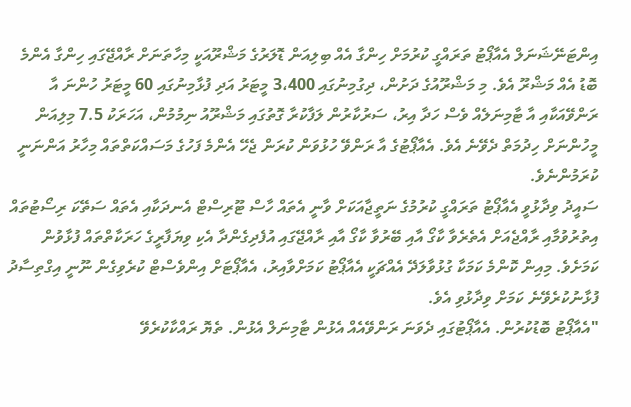އިންޓަނޭޝަނަލް އެއާޕޯޓު ތަރައްގީ ކުރުމަށް ހިންގާ އެއް ބިލިއަން ޑޮލަރުގެ މަޝްރޫއަކީ މިހާތަނަށް ރާއްޖޭގައި ހިންގާ އެންމެ ބޮޑު އެއް މަޝްރޫ އެވެ. މި މަޝްރޫއުގެ ދަށުން، ދިގުމިނުގައި 3،400 މީޓަރު އަދި ފުޅާމިނުގައި 60 މީޓަރު ހުންނަ އާ ރަންވޭއަކާއި އާ ޓާމިނަލެއް ވެސް ހަދާ އިރު، ސަރުކާރުން ލަފާކުރާ ގޮތުގައި މަޝްރޫއު ނިމުމުން، އަހަރަކު 7.5 މިލިއަން މީހުންނަށް ހިދުމަތް ދެވޭނެ އެވެ. އެއާޕޯޓުގެ އާ ރަންވޭ ހުޅުވަން ކުރަން ޖެހޭ އެންމެ ފަހުގެ މަސައްކަތްތައް މިހާރު އަންނަނީ ކުރަމުންނެވެ.
ސައީދު ވިދާޅުވީ އެއާޕޯޓު ތަރައްގީ ކުރުމުގެ ނަތީޖާއަކަށް ވާނީ އެތައް ހާސް ޓޫރިސްޓް އެނދަކާއި އެތައް ސަތޭކަ ރިސޯޓުތައް އިތުރުވުމާއި ރާއްޖެއަށް އެތެރެވާ ކާގޯ އާއި ބޭރުވާ ކާގޯ އާއި ރާއްޖޭގައި އުފެދިގެންދާ އެކި ވިޔަފާރީގެ ހަރަކާތްތައް ފުޅާވުން ކަމަށެވެ. މިއިން ކޮންމެ ކަމަކާ ގުޅުވާލަދޭ އެއްޗަކީ އެއާޕޯޓު ކަމަށްވާއިރު، އެއާޕޯޓަށް އިންވެސްޓް ކުރެވިގެން ނޫނީ އިގްތިސާދު ފުޅާނުކުރެވޭނެ ކަމަށް ވިދާޅުވި އެވެ.
"އެއާޕޯޓު ބޮޑުކުރުން. އެއާޕޯޓުގައި ދެވަނަ ރަންވޭއެއް އެޅުން ޓާމިނަލް އެޅުން. ތެޔޮ ރައްކާކުރެވޭ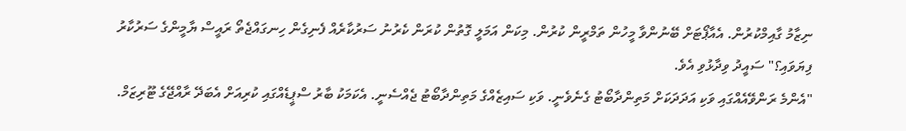ނިޒާމު ގާއިމްކުރުން. އެއާޕޯޓަށް ބޭނުންވާ މީހުން ތަމްރީން ކުރުން. މިކަން އަމަލީ ގޮތުން ކުރަން ކެރުނު ސަރުކާރެއް ފެނިގެން ހިނގައްޖެތޯ ރައީސް ޔާމީންގެ ސަރުކާރު ފިޔަވައި؟" ސައީދު ވިދާޅުވި އެވެ.
"އެންމެ ރަންވޭއެއްގައި ވަކި އަދަދަކަށް މަތިންދާބޯޓު ގެނެވެނީ. ވަކި ސައިޒެއްގެ މަތިންދާބޯޓު ޖެއްސެނީ. އެކަމަކު ބާރު ސްޕީޑެއްގައި ކުރިއަށް އެބަދޭ ރާއްޖޭގެ ޓޫރިޒަމް.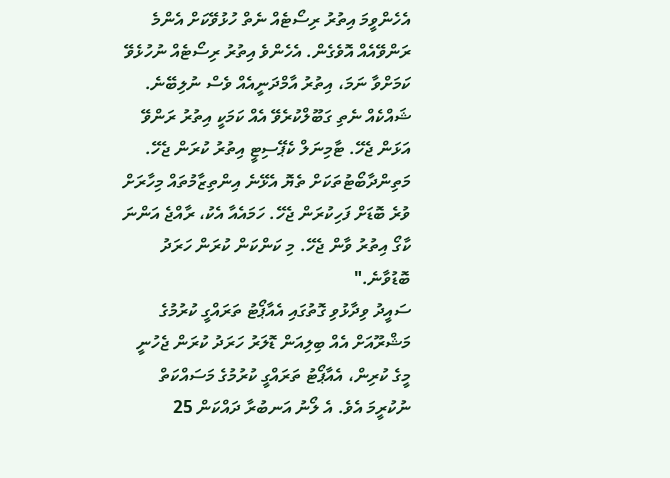އެހެންވީމަ އިތުރު ރިސޯޓެއް ނެތް ހުޅުވޭކަށް އެންމެ ރަންވޭއެއް އޮވެގެން. އެހެންވެ އިތުރު ރިސޯޓެއް ނުހުޅެވޭ ކަމަށްވާ ނަމަ، އިތުރު އާމްދަނީއެއް ވެސް ނުލިބޭނެ. ޝައްކެއް ނެތި ގަބޫލްކުރެވޭ އެއް ކަމަކީ އިތުރު ރަންވޭ އަޅަން ޖެހޭ. ޓާމިނަލް ކެޕޭސިޓީ އިތުރު ކުރަން ޖެހޭ. މަތިންދާބޯޓުތަކަށް ތެޔޮ އެޅޭނެ އިންތިޒާމުތައް މިހާރަށް ވުރެ ބޮޑަށް ފަހިކުރަން ޖެހޭ. ހަމައެއާ އެކު، ރާއްޖެ އަންނަ ކާގޯ އިތުރު ވާން ޖެހޭ. މި ކަންކަން ކުރަން ހަރަދު ބޮޑުވާނެ."
ސައީދު ވިދާޅުވި ގޮތުގައި އެއާޕޯޓު ތަރައްގީ ކުރުމުގެ މަޝްރޫއަށް އެއް ބިލިއަން ޑޮލަރު ހަރަދު ކުރަން ޖެހުނީ މީގެ ކުރިން، އެއާޕޯޓު ތަރައްގީ ކުރުމުގެ މަސައްކަތް ނުކުރީމަ އެވެ. އެ ލޯނު އަނބުރާ ދައްކަން 25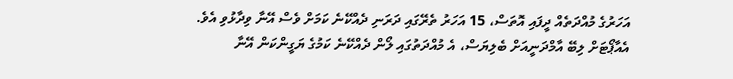އަހަރުގެ މުއްދަތެއް ދީފައި އޮތަސް، 15 އަހަރު ތެރޭގައި ދަރަނި ދެއްކޭނެ ކަމަށް ވެސް އޭނާ ވިދާޅުވި އެވެ. އެއާޕޯޓަށް ލިބޭ އާމްދަނީއަށް ބެލިޔަސް، އެ މުއްދަތުގައި ލޯން ދެއްކޭނެ ކަމުގެ ޔަގީންކަން އޭނާ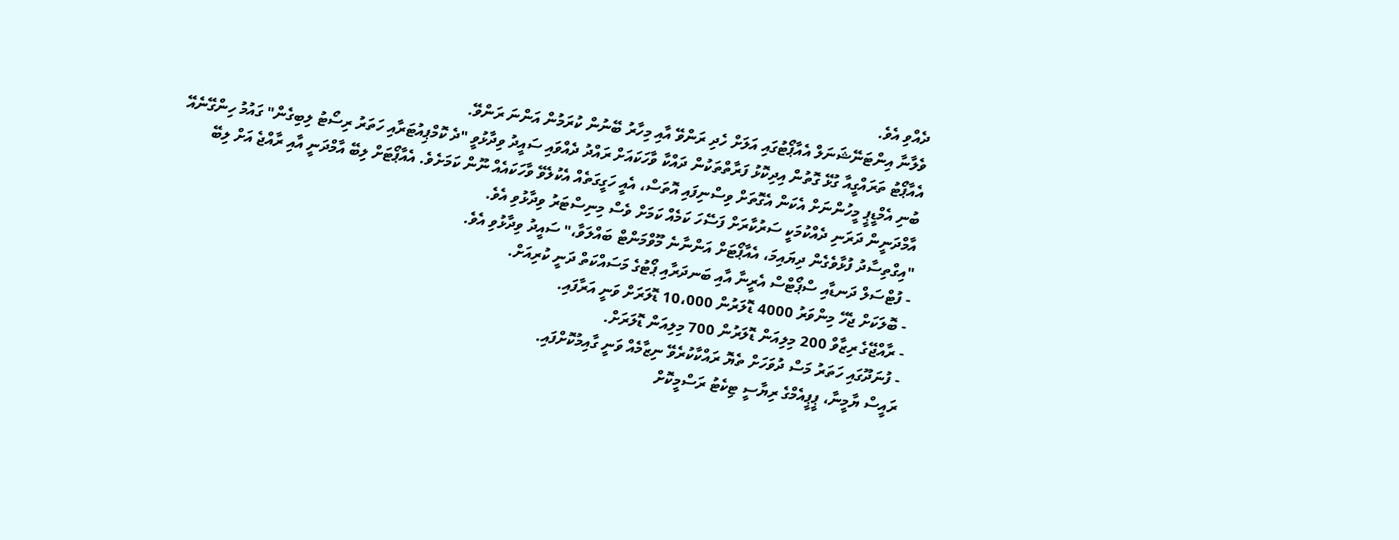ދެއްވި އެވެ.
ވެލާނާ އިންޓަނޭޝަނަލް އެއާޕޯޓުގައި އަލަށް ހެދި ރަންވޭ އާއި މިހާރު ބޭނުން ކުރަމުން އަންނަ ރަންވޭ.
އެއާޕޯޓު ތަރައްގީއާ ގުޅޭ ގޮތުން އިދިކޮޅު ފަރާތްތަކުން ދައްކާ ވާހަކައަށް ރައްދު ދެއްވައި ސައީދު ވިދާޅުވީ "ދެ ކޮމްޕިއުޓަރާއި ހަތަރު ރިސޯޓު ލިބިގެން" ގައުމު ހިންގޭނެއޭ ބުނި އެމްޑީޕީ މީހުންނަށް އެކަން އެގޮތަށް ވިސްނިފައި އޮތަސް، އެއީ ހަގީގަތެއް އެކުލެވޭ ވާހަކައެއް ނޫން ކަމަށެވެ. އެއާޕޯޓަށް ލިބޭ އާމްދަނީ އާއި ރާއްޖެ އަށް ލިބޭ އާމްދަނީން ދަރަނި ދެއްކުމަކީ ސަރުކާރަށް ފަސޭހަ ކަމެއް ކަމަށް ވެސް މިނިސްޓަރު ވިދާޅުވި އެވެ.
"އިގްތިސާދު ފުޅާވެގެން ދިޔައިމަ، އެއާޕޯޓަށް އަންނާނެ މޫވްމަންޓް ބައްލަވާ،" ސައީދު ވިދާޅުވި އެވެ.
- ފުޓްސަލް ދަނޑާއި ސްޕޯޓްސް އެރީނާ އާއި ބަނދަރާއި ޕޯޓުގެ މަސައްކަތް ދަނީ ކުރިއަށް.
- ބޮލަކަށް ޖެހޭ މިންވަރު 4000 ޑޮލަރުން 10،000 ޑޮލަރަށް ވަނީ އަރާފައި.
- ރާއްޖޭގެ ރިޒާވް 200 މިލިއަން ޑޮލަރުން 700 މިލިއަން ޑޮލަރަށް.
- ފުނަދޫގައި ހަތަރު މަސް ދުވަހަށް ތެޔޮ ރައްކާކުރެވޭ ނިޒާމެއް ވަނީ ގާއިމުކޮށްފައި.
ރައީސް ޔާމީނާ، ޕީޕީއެމްގެ ރިޔާސީ ޓިކެޓު ރަސްމީކޮށް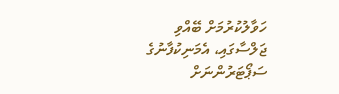ހަވާލުކުރުމަށް ބޭއްވި ޖަލްސާގައި، އެމަނިކުފާނުގެ ސަޕޯޓަރުންނަށް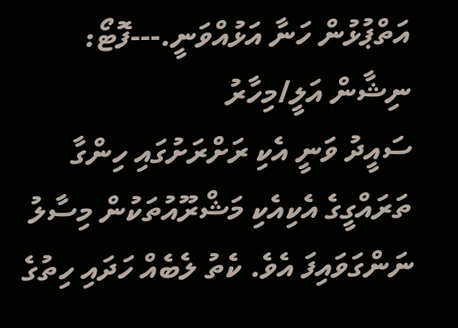އަތްޕުޅުން ހަނާ އަޅުއްވަނީ.---ފޮޓޯ: ނިޝާން އަލީ/މިހާރު
ސައީދު ވަނީ އެކި ރަށްރަށުގައި ހިންގާ ތަރައްގީގެ އެކިއެކި މަޝްރޫއުތަކުން މިސާލު ނަންގަވައިފަ އެވެ. ކެތު ލެބެއް ހަދައި ހިތުގެ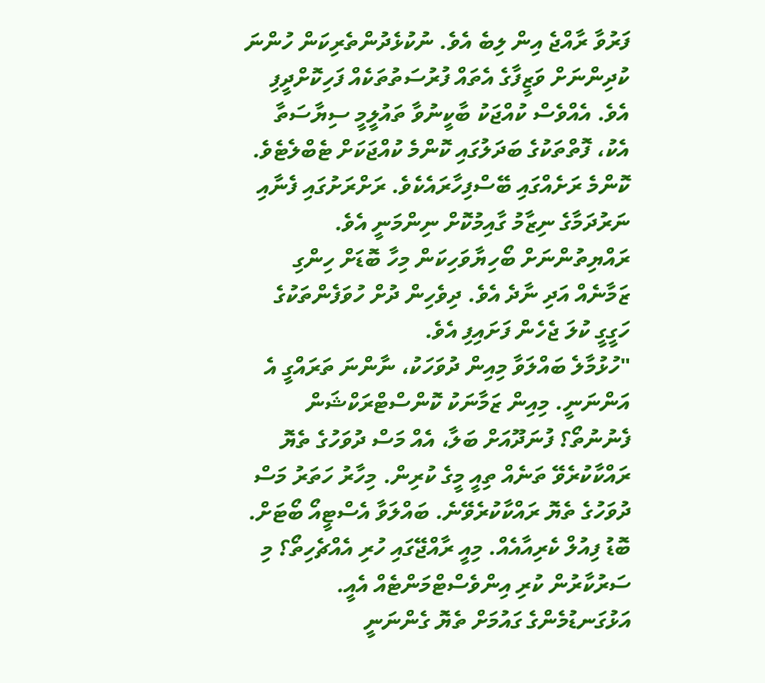ފަރުވާ ރާއްޖެ އިން ލިބެ އެވެ. ނުކުޅެދުންތެރިކަން ހުންނަ ކުދިންނަށް ވަޒީފާގެ އެތައް ފުރުސަތުތަކެއް ފަހިކޮށްދީފި އެވެ. އެއްވެސް ކުއްޖަކު ބާކީނުވާ ތައުލީމީ ސިޔާސަތާ އެކު، ފޮތްތަކުގެ ބަދަލުގައި ކޮންމެ ކުއްޖަކަށް ޓެބްލެޓެވެ. ކޮންމެ ރަށެއްގައި ބޭސްފިހާރައެކެވެ. ރަށްރަށުގައި ފެނާއި ނަރުދަމާގެ ނިޒާމު ގާއިމުކޮށް ނިންމަނީ އެވެ. ރައްޔިތުންނަށް ބޯހިޔާވަހިކަން މިހާ ބޮޑަށް ހިންގި ޒަމާނެއް އަދި ނާދެ އެވެ. ދިވެހިން ދުށް ހުވަފެންތަކުގެ ހަގީގީ ކުލަ ޖެހެން ފަށައިފި އެވެ.
"ހުޅުމާލެ ބައްލަވާ މިއިން ދުވަހަކު، ނާންނަ ތަރައްގީ އެ އަންނަނީ. މިއިން ޒަމާނަކު ކޮންސްޓްރަކްޝަން ފެނުނުތޯ؟ ފުނަދޫއަށް ބަލާ، އެއް މަސް ދުވަހުގެ ތެޔޮ ރައްކާކުރެވޭ ތަނެއް ތިއީ މީގެ ކުރިން. މިހާރު ހަތަރު މަސް ދުވަހުގެ ތެޔޮ ރައްކާކުރެވޭނެ. ބައްލަވާ އެސްޓީއޯ ބޯޓަށް. ބޮޑު ފިއުލް ކެރިއާއެއް. މިއީ ރާއްޖޭގައި ހުރި އެއްޗެހިތޯ؟ މި ސަރުކާރުން ކުރި އިންވެސްޓްމަންޓެއް އެއީ. އަޅުގަނޑުމެންގެ ގައުމަށް ތެޔޮ ގެންނަނީ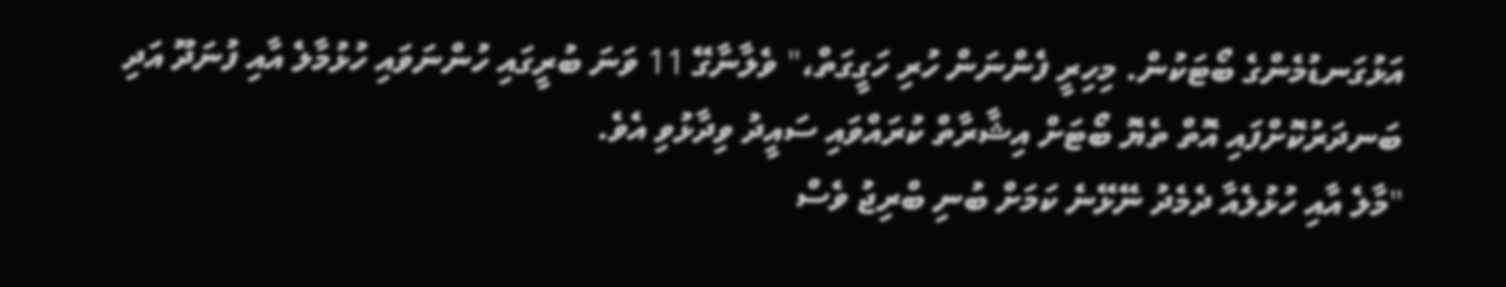އަޅުގަނޑުމެންގެ ބޯޓަކުން. މިހިރީ ފެންނަން ހުރި ހަގީގަތް،" ވެލާނާގޭ 11 ވަނަ ބުރީގައި ހުންނަވައި ހުޅުމާލެ އާއި ފުނަދޫ އަދި ބަނދަރުކޮށްފައި އޮތް ތެޔޮ ބޯޓަށް އިޝާރާތް ކުރައްވައި ސައީދު ވިދާޅުވި އެވެ.
"މާލެ އާއި ހުޅުލެއާ ދެމެދު ނޭޅޭނެ ކަމަށް ބުނި ބްރިޖު ވެސް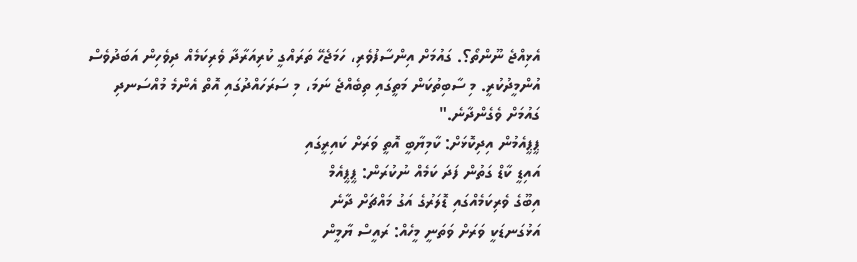އެޅިއްޖެ ނޫންތޯ؟. ގައުމަށް އިންސާފުވެރި، ހަމަޖެހޭ ތަރައްގީ ކުރިއަރާދާ ވެރިކަމެއް ދިވެހިން އަބަދުވެސް އުންމީދުކުރީ. މި ސާބިތުކަން މަތީގައި ތިބެއްޖެ ނަމަ، މި ސަރަހައްދުގައި އޮތް އެންމެ މުއްސަނދި ގައުމަށް ވެގެންދާނެ."
ޕީޕީއެމުން އިދިކޮޅަށް: ކާމިޔާބީ އޮތީ ވަރަށް ކައިރީގައި
އައިޑީ ކާޑް ގަތުން ފަދަ ކަމެއް ނުކުރަން: ޕީޕީއެމް
އިބޫގެ ވެރިކަމެއްގައި ޑޮލަރުގެ އަގު މައްޗަށް ދާނެ
އަޅުގަނޑަކީ ވަރަށް ވަތަނީ މީހެއް: ރައީސް ޔާމީން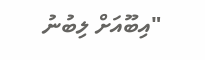"އިބޫއަށް ލިބުނު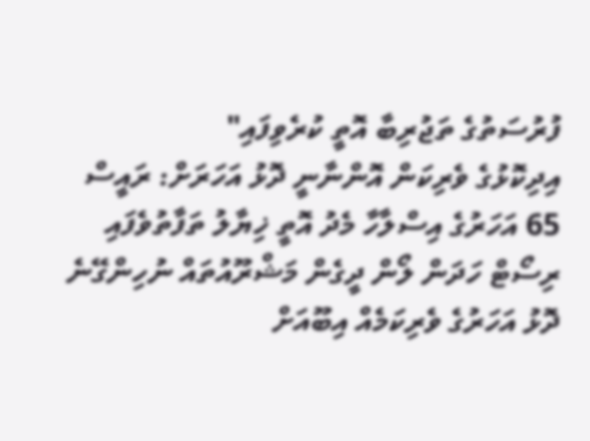ފުރުސަތުގެ ތަޖުރިބާ އޮތީ ކުރެވިފައި"
އިދިކޮޅުގެ ވެރިކަން އޮންނާނީ ދޮޅު އަހަރަށް: ރައީސް
65 އަހަރުގެ އިސްލާހާ މެދު އޮތީ ޚިޔާލު ތަފާތުވެފައި
ރިސޯޓް ހަދަން ލޯން ދީގެން މަޝްރޫއުތައް ނުހިންގޭނެ
ދޮޅު އަހަރުގެ ވެރިކަމެއް އިބޫއަށް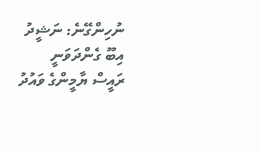ނުހިންގޭނެ: ނަޝީދު
އިބޫ ގެންދަވަނީ ރައީސް ޔާމީންގެ ވައުދު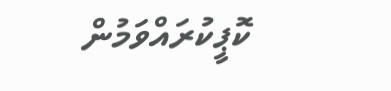ކޮޕީކުރައްވަމުން